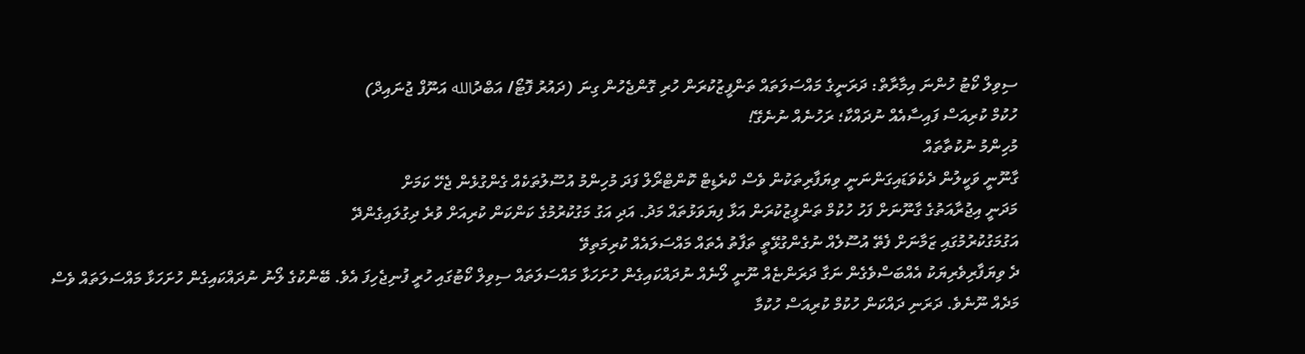ސިވިލް ކޯޓު ހުންނަ އިމާރާތް: ދަރަނީގެ މައްސަލަތައް ތަންފީޒުކުރަން ހުރި ގޮންޖެހުން ގިނަ (ދައުރު ފޮޓޯ/ އަބްދުالله އަނޫފް ޖުނައިދް)
ހުކުމް ކުރިއަސް ފައިސާއެއް ނުދައްކާ؛ ރަހުނެއް ނުނެގޭ!
މުހިންމު ނުކުތާތައް
ގާނޫނީ ވަކީލުން ދެކެވަޑައިގަންނަނީ ވިޔަފާރިތަކުން ވެސް ކްރެޑިޓް ކޮންޓްރޯލް ފަދަ މުހިންމު އުސޫލުތަކެއް ގެންގުޅެން ޖެހޭ ކަމަށް
މަދަނީ އިޖުރާއަތުގެ ގާނޫނަށް ފަހު ހުކުމް ތަންފީޒުކުރަން އަޅާ ފިޔަވަޅުތައް މަދު. އަދި އަގު މަގުކުރުމުގެ ކަންކަން ކުރިއަށް ވުރެ ދިގުލައިގެންދޭ
އަގުމަގުކުރުމުގައި ޒަމާނަށް ފެތޭ އުސޫލެއް ނުގެންގުޅޭތީ ތަފާތު އެތައް މައްސަލައެއް ކުރިމަތިވޭ
ދެ ވިޔަފާރިވެރިޔަކު އެއްބަސްވެގެން ނަގާ ދަރަންޏެއް ނޫނީ ލޯނެއް ނުދައްކައިގެން ހުށަހަޅާ މައްސަލަތައް ސިވިލް ކޯޓުގައި ހުރީ ފުނިޖެހިފަ އެވެ. ބޭންކުގެ ލޯނު ނުދައްކައިގެން ހުށަހަޅާ މައްސަލަތައް ވެސް މަދެއް ނޫނެވެ. ދަރަނި ދައްކަން ހުކުމް ކުރިއަސް ހުކުމާ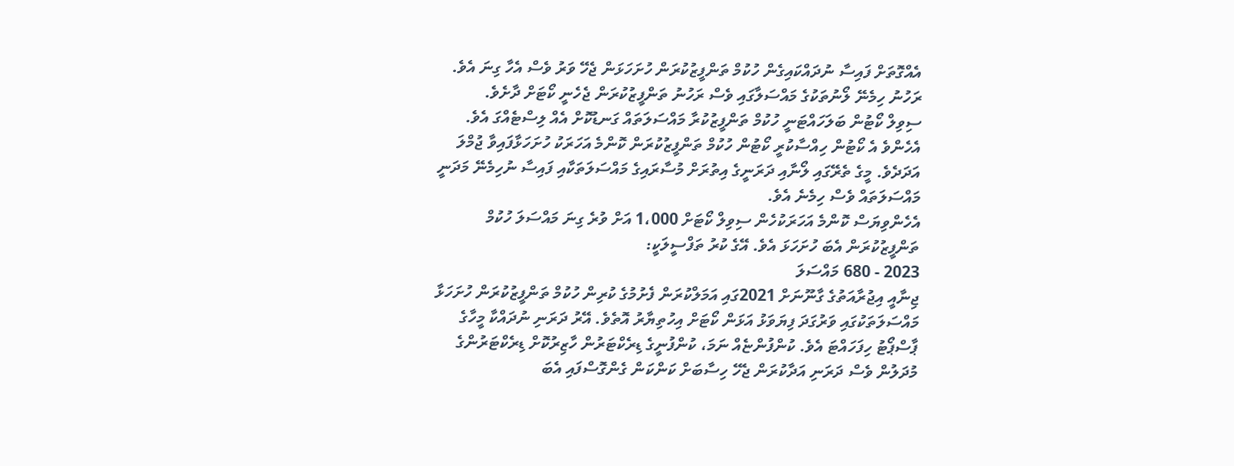އެއްގޮތަށް ފައިސާ ނުދައްކައިގެން ހުކުމް ތަންފީޒުކުރަން ހުށަހަޅަން ޖެހޭ ވަރު ވެސް އެހާ ގިނަ އެވެ. ރަހުނު ހިމެނޭ ލޯނުތަކުގެ މައްސަލާގައި ވެސް ރަހުނު ތަންފީޒުކުރަން ޖެހެނީ ކޯޓަށް ދާށެވެ.
ސިވިލް ކޯޓުން ބަލަހައްޓަނީ ހުކުމް ތަންފީޒުކުރާ މައްސަލަތައް ގަނޑުކޮށް އެއް ލިސްޓެއްގަ އެވެ. އެހެންވެ އެ ކޯޓުން ހިއްސާކުރީ ކޯޓުން ހުކުމް ތަންފީޒުކުރަން ކޮންމެ އަހަރަކު ހުށަހަޅާފައިވާ ޖުމްލަ އަދަދެވެ. މީގެ ތެރޭގައި ލޯނާއި ދަރަނީގެ އިތުރަށް މުސާރައިގެ މައްސަލަތަކާއި ފައިސާ ނުހިމެނޭ މަދަނީ މައްސަލަތައް ވެސް ހިމެނެ އެވެ.
އެހެންވިޔަސް ކޮންމެ އަހަރަކުހެން ސިވިލް ކޯޓަށް 1،000 އަށް ވުރެ ގިނަ މައްސަލަ ހުކުމް ތަންފީޒުކުރަން އެބަ ހުށަހަޅަ އެވެ. އޭގެ ކުރު ތަފްސީލަކީ:
2023 - 680 މައްސަލަ
ޖިނާއީ އިޖުރާއަތުގެ ގާނޫނަށް 2021ގައި އަމަލްކުރަން ފެށުމުގެ ކުރިން ހުކުމް ތަންފީޒުކުރަން ހުށަހަޅާ މައްސަލަތަކުގައި ވަރުގަދަ ފިޔަވަޅު އަޅަން ކޯޓަށް އިހުތިޔާރު އޮތެވެ. އޭރު ދަރަނި ނުދައްކާ މީހާގެ ޕާސްޕޯޓު ހިފަހައްޓަ އެވެ. ކުންފުންޏެއް ނަމަ، ކުންފުނީގެ ޑިރެކްޓަރުން ހާޒިރުކޮށް ޑިރެކްޓަރުންގެ މުދަލުން ވެސް ދަރަނި އަދާކުރަން ޖެހޭ ހިސާބަށް ކަންކަން ގެންގޮސްފައި އެބަ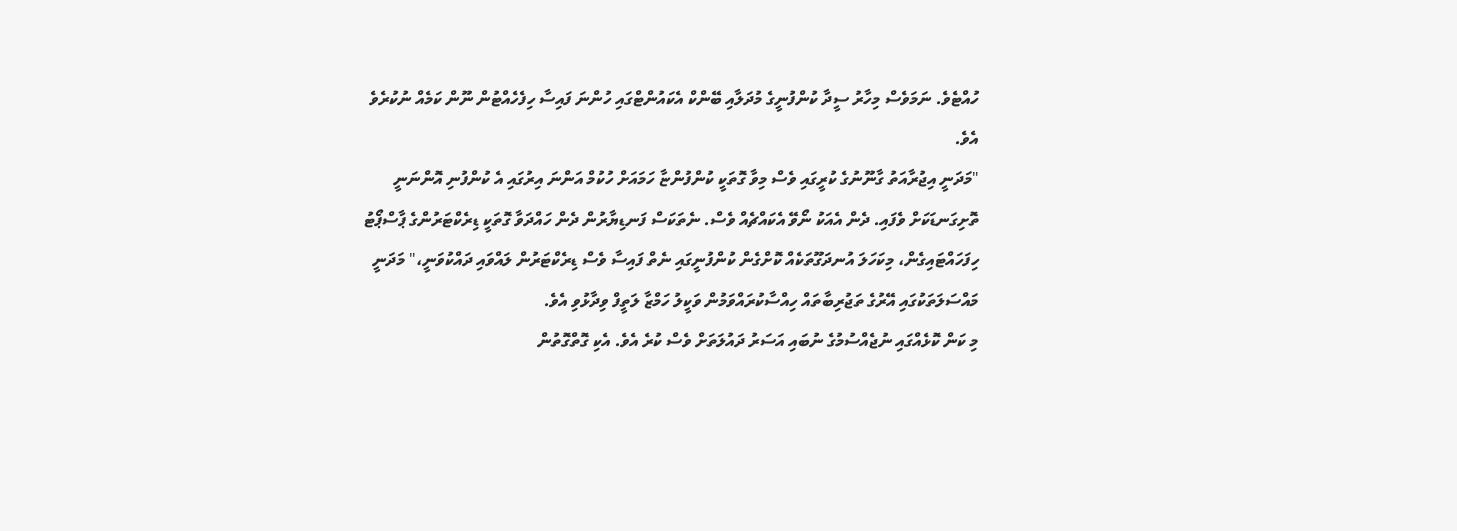ހުއްޓެވެ. ނަމަވެސް މިހާރު ސީދާ ކުންފުނީގެ މުދަލާއި ބޭންކް އެކައުންޓްގައި ހުންނަ ފައިސާ ހިފެހެއްޓުން ނޫން ކަމެއް ނުކުރެވެ އެވެ.
"މަދަނީ އިޖުރާއަތު ގާނޫނުގެ ކުރީގައި ވެސް މިވާ ގޮތަކީ ކުންފުންޏާ ހަމައަށް ހުކުމް އަންނަ އިރުގައި އެ ކުންފުނި އޮންނަނީ ތޮށިގަނޑަކަށް ވެފައި. ދެން އެއަކު ނޯވޭ އެކައްޗެއް ވެސް. ނެތަކަސް ފަނޑިޔާރުން ދެން ހައްދަވާ ގޮތަކީ ޑިރެކްޓަރުންގެ ޕާސްޕޯޓު ހިފަހައްޓައިގެން، މިކަހަލަ އުނދަގޫތަކެއް ކޮށްގެން ކުންފުނީގައި ނެތް ފައިސާ ވެސް ޑިރެކްޓަރުން ލައްވައި ދައްކުވަނީ،" މަދަނީ މައްސަލަތަކުގައި އޭރުގެ ތަޖުރިބާތައް ހިއްސާކުރައްވަމުން ވަކީލު ހަމްޒާ ލަތީފް ވިދާޅުވި އެވެ.
މި ކަން ކޮޅެއްގައި ނުޖެއްސުމުގެ ނުބައި އަސަރު ދައުލަތަށް ވެސް ކުރެ އެވެ. އެކި ގޮތްގޮތުން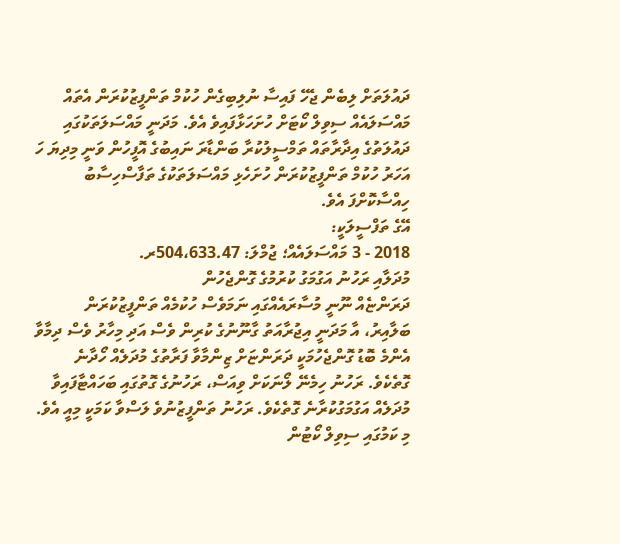ދައުލަތަށް ލިބެން ޖެހޭ ފައިސާ ނުލިބިގެން ހުކުމް ތަންފީޒުކުރަން އެތައް މައްސަލައެއް ސިވިލް ކޯޓަށް ހުށަހަޅާފައިވެ އެވެ. މަދަނީ މައްސަލަތަކުގައި ދައުލަތުގެ އިދާރާތައް ތަމްސީލުކުރާ ބަންޑާރަ ނައިބުގެ އޮފީހުން ވަނީ މިދިޔަ ހަ އަހަރު ހުކުމް ތަންފީޒުކުރަން ހުށަހެޅި މައްސަލަތަކުގެ ތަފާސްހިސާބު ހިއްސާކޮށްފަ އެވެ.
އޭގެ ތަފްސީލަކީ:
2018 - 3 މައްސަލައެއް؛ ޖުމްލަ: 504،633.47ރ.
މުދަލާއި ރަހުނު އަގުމަގު ކުރުމުގެ ގޮންޖެހުން
ދަރަންޏެއް ނޫނީ މުސާރައެއްގައި ނަމަވެސް ހުކުމެއް ތަންފީޒުކުރަން ބަލާއިރު، އާ މަދަނީ އިޖުރާއަތު ގާނޫނުގެ ކުރިން ވެސް އަދި މިހާރު ވެސް ދިމާވާ އެންމެ ބޮޑު ގޮންޖެހުމަކީ ދަރަންޏަށް ޒިންމާވާ ފަރާތުގެ މުދަލެއް ހޯދާނެ ގޮތެކެވެ. ރަހުނު ހިމެނޭ ލޯނަކަށް ވިއަސް، ރަހުނުގެ ގޮތުގައި ބަހައްޓާފައިވާ މުދަލެއް އަގުމަގުކުރާނެ ގޮތެކެވެ. ރަހުނު ތަންފީޒުނުވެ ލަސްވާ ކަމަކީ މިއީ އެވެ.
މި ކަމުގައި ސިވިލް ކޯޓުން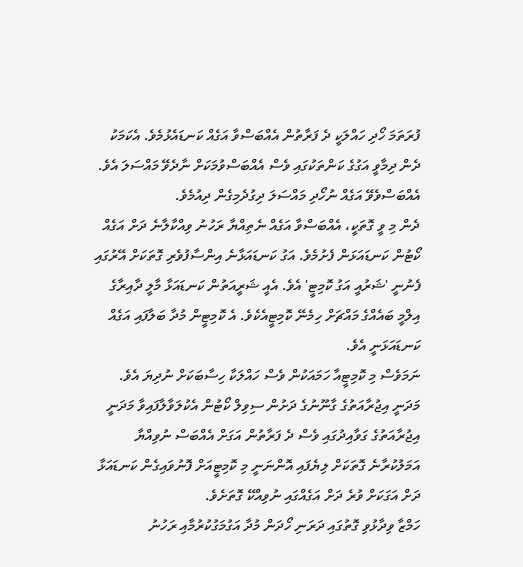ފުރަތަމަ ހޯދި ހައްލަކީ ދެ ފަރާތުން އެއްބަސްވާ އަގެއް ކަނޑައެޅުމެވެ. އެކަމަކު ދެން ދިމާވީ އަގުގެ ކަންތަކުގައި ވެސް އެއްބަސްވުމަކަށް ނާދެވޭ މައްސަލަ އެވެ. އެއްބަސްވެވޭ އަގެއް ނުހޯދި މައްސަލަ ދިގުދެމިގެން ދިއުމެވެ.
ދެން މި ވީ ގޮތަކީ، އެއްބަސްވާ އަގެއް ނެތިއްޔާ ރަހުނު ވިއްކާލާނެ ދަށް އަގެއް ކޯޓުން ކަނޑައަޅަން ފެށުމެވެ. އަގު ކަނޑައަޅާނެ އިންސާފުވެރި ގޮތަކަށް އޭރުގައި ފެނުނީ 'ޝަރުއީ އަގު ކޮމިޓީ' އެވެ. އެއީ ޝަރީއަތުން ކަނޑައަޅާ މާލީ ދާއިރާގެ އިލްމީ ބައެއްގެ މައްޗަށް ހިމެނޭ ކޮމިޓީއެކެވެ. އެ ކޮމިޓީން މުދާ ބަލާފައި އަގެއް ކަނޑައަޅަނީ އެވެ.
ނަމަވެސް މި ކޮމިޓީއާ ހަމައަކުން ވެސް ހައްލަކާ ހިސާބަކަށް ނުދިޔަ އެވެ.
މަދަނީ އިޖުރާއަތުގެ ގާނޫނުގެ ދަށުން ސިވިލް ކޯޓުން އެކުލަވާލާފައިވާ މަދަނީ އިޖުރާއަތުގެ ގަވާއިދުގައި ވެސް ދެ ފަރާތުން އަގަށް އެއްބަސް ނުވިއްޔާ އަމަލުކުރާނެ ގޮތަކަށް ލިޔެފައި އޮންނަނީ މި ކޮމިޓީއަށް ފޮނުވައިގެން ކަނޑައަޅާ ދަށް އަގަކަށް ވުރެ ދަށް އަގެއްގައި ނުވިއްކޭ ގޮތަށެވެ.
ހަމްޒާ ވިދާޅުވި ގޮތުގައި ދަރަނި ހޯދަން މުދާ އަގުމަގުކުރުމާއި ރަހުނު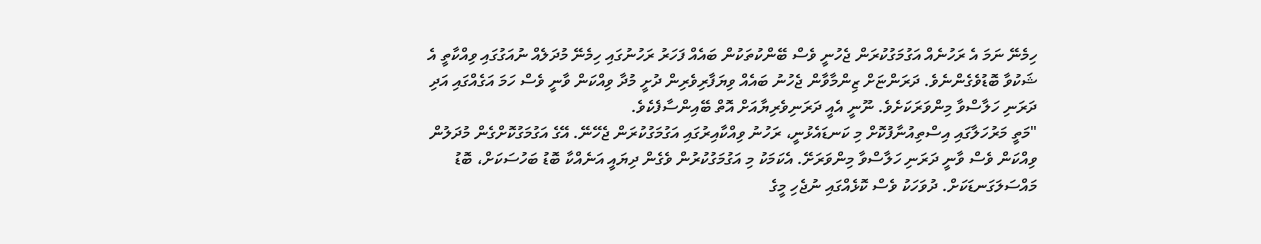ހިމެނޭ ނަމަ އެ ރަހުނެއް އަގުމަގުކުރަން ޖެހުނީ ވެސް ބޭންކުތަކުން ބައެއް ފަހަރު ރަހުނުގައި ހިމެނޭ މުދަލެއް ނުއަގުގައި ވިއްކާތީ އެ ޝަކުވާ ބޮޑުވެގެންނެވެ. ދަރަންޏަށް ޒިންމާވާން ޖެހުނު ބައެއް ވިޔަފާރިވެރިން ދުށީ މުދާ ވިއްކަން ވާނީ ވެސް ހަމަ އަގެއްގައި އަދި ދަރަނި ހަލާސްވާ މިންވަރަކަށެވެ. ނޫނީ އެއީ ދަރަނިވެރިޔާއަށް އޮތް ބޭއިންސާފެކެވެ.
"މަތީ މަރުހަލާގައި އިސްތިއުނާފުކޮށް މި ކަނޑައެޅުނީ، ރަހުނު ވިއްކާއިރުގައި އަގުމަގުކުރަން ޖެހޭނޭ. އޭގެ އަގުމަގުކޮށްގެން މުދަލުން ވިއްކަން ވެސް ވާނީ ދަރަނި ހަލާސްވާ މިންވަރަށޭ. އެކަމަކު މި އަގުމަގުކުރުން ވެގެން ދިޔައީ އަނެއްކާ ބޮޑު ބަހުސަކަށް، ބޮޑު މައްސަލަގަނޑަކަށް. ދުވަހަކު ވެސް ކޮޅެއްގައި ނުޖެހި މީގެ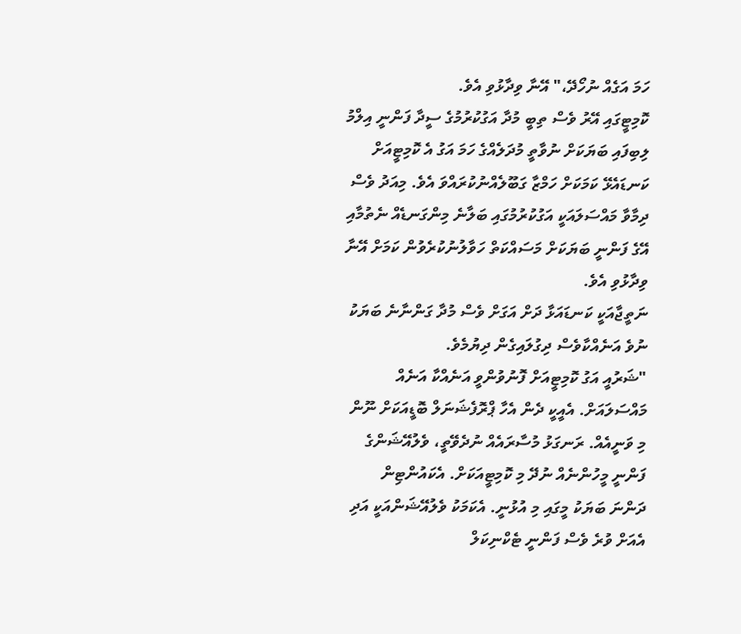ހަމަ އަގެއް ނުހޯދޭ،" އޭނާ ވިދާޅުވި އެވެ.
ކޮމިޓީގައި އޭރު ވެސް ތިބީ މުދާ އަގުކުރުމުގެ ސީދާ ފަންނީ އިލްމު ލިބިފައި ބަޔަކަށް ނުވާތީ މުދަލެއްގެ ހަމަ އަގު އެ ކޮމިޓީއަށް ކަނޑައެޅޭ ކަމަކަށް ހަމްޒާ ގަބޫލެއްނުކުރައްވަ އެވެ. މިއަދު ވެސް ދިމާވާ މައްސަލައަކީ އަގުކުރުމުގައި ބަލާނެ މިންގަނޑެއް ނެތުމާއި އޭގެ ފަންނީ ބަޔަކަށް މަސައްކަތް ހަވާލުނުކުރެވުން ކަމަށް އޭނާ ވިދާޅުވި އެވެ.
ނަތީޖާއަކީ ކަނޑައަޅާ ދަށް އަގަށް ވެސް މުދާ ގަންނާނެ ބަޔަކު ނުވެ އަނެއްކާވެސް ދިގުލައިގެން ދިޔުމެވެ.
"ޝަރުއީ އަގު ކޮމިޓީއަށް ފޮނުވުންވީ އަނެއްކާ އަނެއް މައްސަލައަށް. އެއީކީ ދެން އެހާ ޕްރޮފެޝަނަލް ބޮޑީއަކަށް ނޫން މި ވަނީއެއް. ރަނގަޅު މުސާރައެއް ނުދެވޭތީ، ވެލުއޭޝަންގެ ފަންނީ މީހުންނެއް ނުދޭ މި ކޮމިޓީއަކަށް. އެކައުންޓިން ދަންނަ ބަޔަކު މީގައި މި އުޅުނީ. އެކަމަކު ވެލުއޭޝަންއަކީ އަދި އެއަށް ވުރެ ވެސް ފަންނީ ޓެކްނިކަލް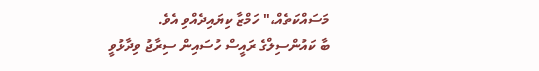މަސައްކަތެއް،" ހަމްޒާ ކިޔައިދެއްވި އެވެ.
ބާ ކައުންސިލްގެ ރައީސް ހުސައިން ސިރާޖު ވިދާޅުވީ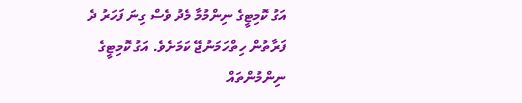އަގު ކޮމިޓީގެ ނިންމުމާ މެދު ވެސް ގިނަ ފަހަރު ދެ ފަރާތުން ހިތްހަމަނުޖޭ ކަމަށެވެ. އަގު ކޮމިޓީގެ ނިންމުންތައް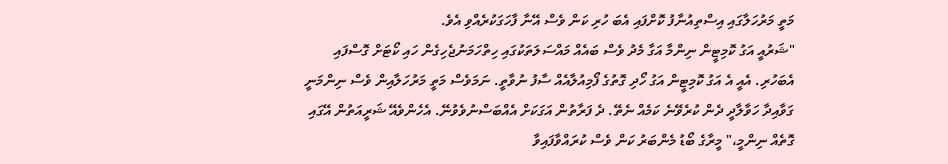މަތީ މަރުހަލާގައި އިސްތިއުނާފު ކޮށްފައި އެބަ ހުރި ކަން ވެސް އޭނާ ފާހަގަކުރެއްވި އެވެ.
"ޝަރުއީ އަގު ކޮމިޓީން ނިންމާ އަގާ މެދު ވެސް ބައެއް މައްސަލަތަކުގައި ހިތްހަމަނުޖެހިގެން ހައި ކޯޓަށް ގޮސްފައި އެބަހުރި. އެއީ އެ އަގު ކޮމިޓީން އަގު ހޯދި ގޮތުގެ ފޯމިއުލާއެއް ސާފު ނުވާތީ. ނަމަވެސް މަތީ މަރުހަލާއިން ވެސް ނިންމަނީ ގަވާއިދާ ހަވާލާދީ ދެން ކުރެވޭނެ ކަމެއް ނެތޭ. ދެ ފަރާތުން އަގަކަށް އެއްބަސްނުވެވުނޭ. އެހެންވެއޭ ޝަރީއަތުން އޭގައި ގޮތެއް ނިންމީ،" މީރާގެ ބޯޑު މެންބަރު ކަން ވެސް ކުރައްވާފައިވާ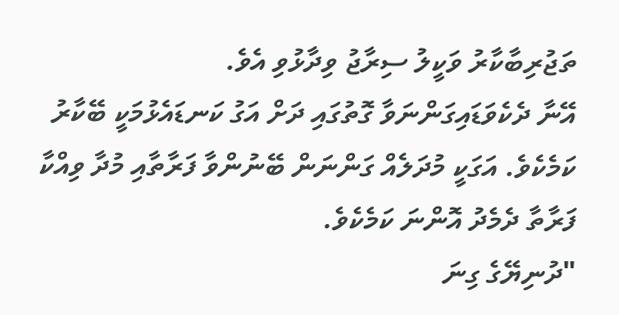ތަޖުރިބާކާރު ވަކީލު ސިރާޖު ވިދާޅުވި އެވެ.
އޭނާ ދެކެވަޑައިގަންނަވާ ގޮތުގައި ދަށް އަގު ކަނޑައެޅުމަކީ ބޭކާރު ކަމެކެވެ. އަގަކީ މުދަލެއް ގަންނަން ބޭނުންވާ ފަރާތާއި މުދާ ވިއްކާ ފަރާތާ ދެމެދު އޮންނަ ކަމެކެވެ.
"ދުނިޔޭގެ ގިނަ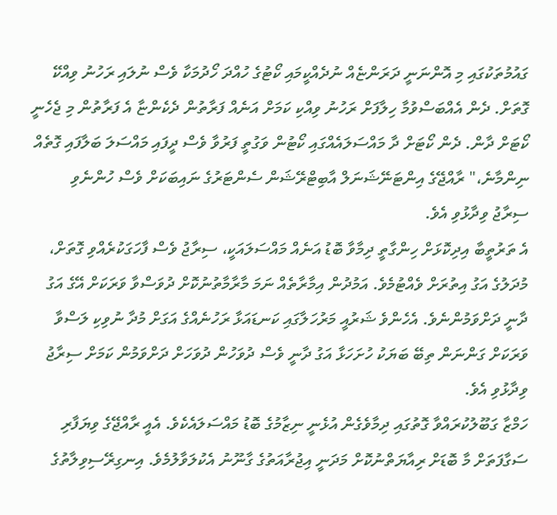ގައުމުތަކުގައި މި އޮންނަނީ ދަރަންޏެއް ނުދެއްކީމައި ކޯޓުގެ ހުއްދަ ހޯދުމަކާ ވެސް ނުލައި ރަހުނު ވިއްކޭ ގޮތަށް. ދެން އެއްބަސްވުމާ ހިލާފަށް ރަހުނު ވިއްކި ކަމަށް އަނެއް ފަރާތުން ދެކެންޏާ އެ ފަރާތުން މި ޖެހެނީ ކޯޓަށް ދާން. ދެން ކޯޓަށް ދާ މައްސަލައެއްގައި ކޯޓުން ވަގުތީ ފަރުވާ ވެސް ދީފައި މައްސަލަ ބަލާފައި ގޮތެއް ނިންމާނެ،" ރާއްޖޭގެ އިންޓަނޭޝަނަލް އާބިޓްރޭޝަން ސެންޓަރުގެ ނައިބަކަށް ވެސް ހުންނެވި ސިރާޖު ވިދާޅުވި އެވެ.
އެ ތަރުތީބާ އިދިކޮޅަށް ހިންގާތީ ދިމާވާ ބޮޑު އަނެއް މައްސަލައަކީ، ސިރާޖު ވެސް ފާހަގަކުރެއްވި ގޮތަށް، މުދަލުގެ އަގު އިތުރަށް ވެއްޓުމެވެ. އަމުދުން އިމާރާތެއް ނަމަ މާރާމާތުނުކޮށް ދުވަސްވާ ވަރަކަށް އޭގެ އަގު ދާނީ ދަށްވަމުންނެވެ. އެހެންވެ ޝަރުއީ މަރުހަލާގައި ކަނޑައަޅާ ރަހުނެއްގެ އަގަށް މުދާ ނުވިކި ލަސްވާ ވަރަކަށް ގަންނަން ތިބޭ ބަޔަކު ހުށަހަޅާ އަގު ދާނީ ވެސް ދުވަހުން ދުވަހަށް ދަށްވަމުން ކަމަށް ސިރާޖު ވިދާޅުވި އެވެ.
ހަމްޒާ ގަބޫލުކުރައްވާ ގޮތުގައި ދިމާވެގެން އުޅެނީ ނިޒާމުގެ ބޮޑު މައްސަލައެކެވެ. އެއީ ރާއްޖޭގެ ވިޔަފާރި ސަގާފަތަށް މާ ބޮޑަށް ރިއާޔަތްނުކޮށް މަދަނީ އިޖުރާއަތުގެ ގާނޫނު އެކުލަވާލުމެވެ. އިނގިރޭސިވިލާތުގެ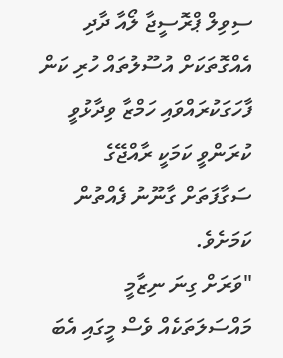ސިވިލް ޕްރޮސީޖާ ލޯއާ ދާދި އެއްގޮތަކަށް އުސޫލުތައް ހުރި ކަން ފާހަގަކުރައްވައި ހަމްޒާ ވިދާޅުވީ ކުރަންވީ ކަމަކީ ރާއްޖޭގެ ސަގާފަތަށް ގާނޫނު ފެއްތުން ކަމަށެވެ.
"ވަރަށް ގިނަ ނިޒާމީ މައްސަލަތަކެއް ވެސް މީގައި އެބަ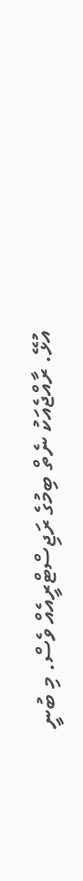އުޅޭ. ރާއްޖެއަކު ނެތް ބިމުގެ ރަޖިސްޓްރީއެއް ވެސް. މި ބުނީ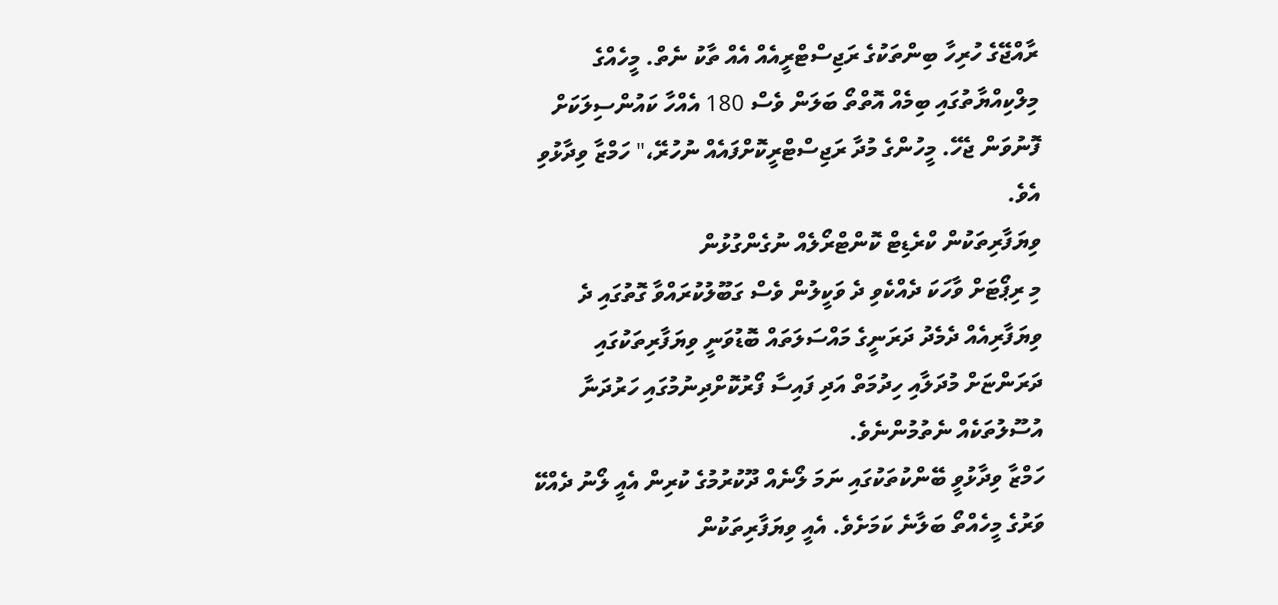ރާއްޖޭގެ ހުރިހާ ބިންތަކުގެ ރަޖިސްޓްރީއެއް އެއް ތާކު ނެތް. މީހެއްގެ މިލްކިއްޔާތުގައި ބިމެއް އޮތްތޯ ބަލަން ވެސް 180 އެއްހާ ކައުންސިލަކަށް ފޮނުވަން ޖެހޭ. މީހުންގެ މުދާ ރަޖިސްޓްރީކޮށްފައެއް ނުހުރޭ،" ހަމްޒާ ވިދާޅުވި އެވެ.
ވިޔަފާރިތަކުން ކްރެޑިޓް ކޮންޓްރޯލެއް ނުގެންގުޅުން
މި ރިޕޯޓަށް ވާހަކަ ދެއްކެވި ދެ ވަކީލުން ވެސް ގަބޫލުކުރައްވާ ގޮތުގައި ދެ ވިޔަފާރިއެއް ދެމެދު ދަރަނީގެ މައްސަލަތައް ބޮޑުވަނީ ވިޔަފާރިތަކުގައި ދަރަންޏަށް މުދަލާއި ހިދުމަތް އަދި ފައިސާ ފޯރުކޮށްދިނުމުގައި ހަރުދަނާ އުސޫލުތަކެއް ނެތުމުންނެވެ.
ހަމްޒާ ވިދާޅުވީ ބޭންކުތަކުގައި ނަމަ ލޯނެއް ދޫކުރުމުގެ ކުރިން އެއީ ލޯނު ދެއްކޭ ވަރުގެ މީހެއްތޯ ބަލާނެ ކަމަށެވެ. އެއީ ވިޔަފާރިތަކުން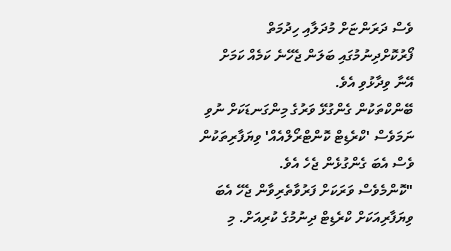ވެސް ދަރަންޏަށް މުދަލާއި ހިދުމަތް ފޯރުކޮށްދިނުމުގައި ބަލަން ޖެހޭނެ ކަމެއް ކަމަށް އޭނާ ވިދާޅުވި އެވެ.
ބޭންކްތަކުން ގެންގުޅޭ ވަރުގެ މިންގަނޑަކަށް ނުވި ނަމަވެސް 'ކްރެޑިޓް ކޮންޓްރޯލްއެއް' ވިޔަފާރިތަކުން ވެސް އެބަ ގެންގުޅެން ޖެހެ އެވެ.
"ކޮންމެވެސް ވަރަކަށް ފަރުވާތެރިވާން ޖެހޭ އެބަ ވިޔަފާރިއަކަށް ކްރެޑިޓް ދިނުމުގެ ކުރިއަށް. މި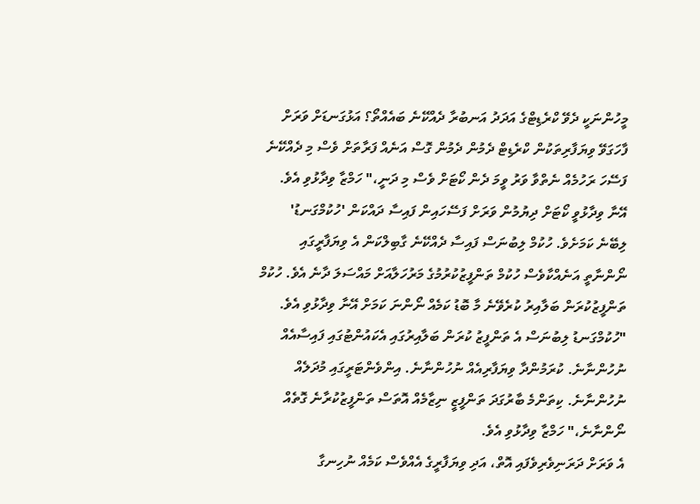މީހުންނަކީ ދެވޭ ކްރެޑިޓްގެ އަދަދު އަނބުރާ ދެއްކޭނެ ބައެއްތޯ؟ އަޅުގަނޑަށް ވަރަށް ފާހަގަވޭ ވިޔަފާރިތަކުން ކްރެޑިޓް ދެމުން ދެމުން ގޮސް އަނެއް ފަރާތަށް ވެސް މި ދެއްކޭނެ ފަސޭހަ ރަހުމެއް ނެތްވާ ވަރު ވީމަ ދެން ކޯޓަށް ވެސް މި ދަނީ،" ހަމްޒާ ވިދާޅުވި އެވެ.
އޭނާ ވިދާޅުވީ ކޯޓަށް ދިޔުމުން ވަރަށް ފަސޭހައިން ފައިސާ ދައްކަން 'ހުކުމްގަނޑު' ލިބޭނެ ކަމަށެވެ. ހުކުމް ލިބުނަސް ފައިސާ ދެއްކޭނެ ގާބިލްކަން އެ ވިޔަފާރީގައި ނޯންނާތީ އަނެއްކާވެސް ހުކުމް ތަންފީޒުކުރުމުގެ މަރުހަލާއަށް މައްސަލަ ދާނެ އެވެ. ހުކުމް ތަންފީޒުކުރަން ބަލާއިރު ކުރެވޭނެ މާ ބޮޑު ކަމެއް ނޯންނަ ކަމަށް އޭނާ ވިދާޅުވި އެވެ.
"ހުކުމްގަނޑު ލިބުނަސް އެ ތަންފީޒު ކުރަން ބަލާއިރުގައި އެކައުންޓުގައި ފައިސާއެއް ނުހުންނާނެ. ކުރަމުންދާ ވިޔަފާރިއެއް ނުހުންނާނެ. އިންވެންޓަރީގައި މުދަލެއް ނުހުންނާނެ. ކިތަންމެ ބާރުގަދަ ތަންފީޒީ ނިޒާމެއް އޮތަސް ތަންފީޒުކުރާނެ ގޮތެއް ނޯންނާނެ،" ހަމްޒާ ވިދާޅުވި އެވެ.
އެ ވަރަށް ދަރަނިވެރިވެފައި އޮތް، އަދި ވިޔަފާރީގެ އެއްވެސް ކަމެއް ނުހިނގާ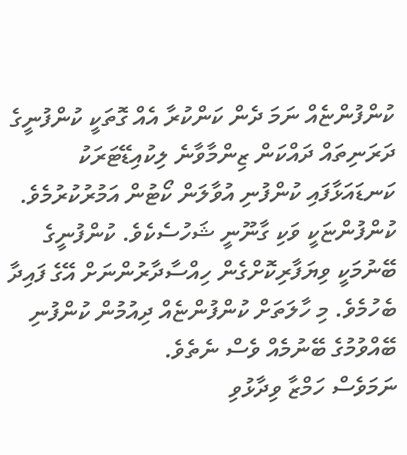ކުންފުންޏެއް ނަމަ ދެން ކަންކުރާ އެއް ގޮތަކީ ކުންފުނީގެ ދަރަނިތައް ދައްކަން ޒިންމާވާނެ ލިކުއިޑޭޓަރަކު ކަނޑައަޅާފައި ކުންފުނި އުވާލަން ކޯޓުން އަމުރުކުރުމެވެ. ކުންފުންޏަކީ ވަކި ގާނޫނީ ޝަހުސެކެވެ. ކުންފުނީގެ ބޭނުމަކީ ވިޔަފާރިކޮށްގެން ހިއްސާދާރުންނަށް އޭގެ ފައިދާ ބެހުމެވެ. މި ހާލަތަށް ކުންފުންޏެއް ދިއުމުން ކުންފުނި ބޭއްވުމުގެ ބޭނުމެއް ވެސް ނެތެވެ.
ނަމަވެސް ހަމްޒާ ވިދާޅުވި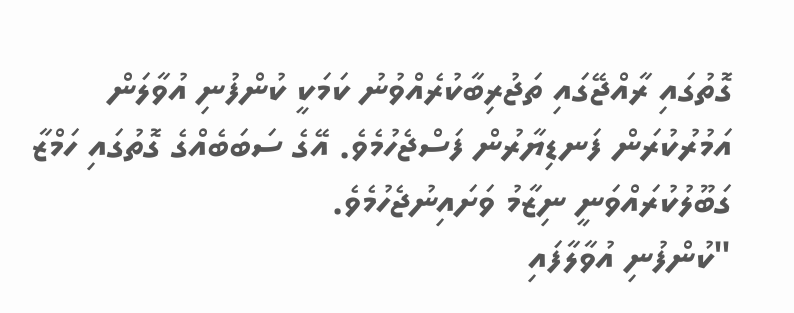ގޮތުގައި ރާއްޖޭގައި ތަޖުރިބާކުރެއްވުނު ކަމަކީ ކުންފުނި އުވާލަން އަމުރުކުރަން ފަނޑިޔާރުން ފަސްޖެހުމެވެ. އޭގެ ސަބަބެއްގެ ގޮތުގައި ހަމްޒާ ގަބޫލުކުރައްވަނީ ނިޒާމު ވަށައިނުޖެހުމެވެ.
"ކުންފުނި އުވާލާފައި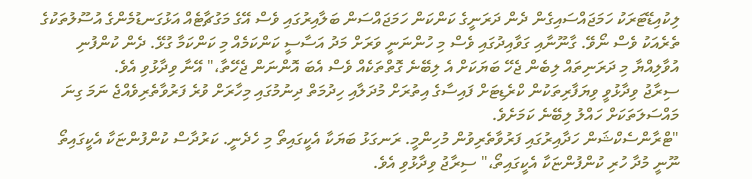ލިކުއިޑޭޓަރަކު ހަމަޖައްސައިގެން ދެން ދަރަނީގެ ކަންކަން ހަމަޖައްސަން ބަލާއިރުގައި ވެސް އޭގެ މަގުޗާޓެއް އަޅުގަނޑުމެންގެ އުސޫލުތަކުގެ ތެރެއަކު ވެސް ނޯވޭ. ގާނޫނާއި ގަވާއިދުގައި ވެސް މި ހުންނަނީ ވަރަށް މަދު އަސާސީ ކަންކަމެއް މި ކަންކަމާ ގުޅޭ. ދެން ކުންފުނި އުވާލިއްޔާ މި ދަރަނިތައް ލިބެން ޖެހޭ ބަޔަކަށް އެ ލިބޭނެ ގޮތްތަކެއް ވެސް އެބަ އޮންނަން ޖެހޭތާ،" އޭނާ ވިދާޅުވި އެވެ.
ސިރާޖު ވިދާޅުވީ ވިޔަފާރިތަކުން ކްރެޑިޓަށް ފައިސާގެ އިތުރަށް މުދަލާއި ހިދުމަތް ދިނުމުގައި މިހާރަށް ވުރެ ފަރުވާތެރިވެއްޖެ ނަމަ ގިނަ މައްސަލަތަކަށް ހައްލު ލިބޭނެ ކަމަށެވެ.
"ޓްރާންސެކްޝަން ހަދާއިރުގައި ފަރުވާތެރިވުން މުހިންމީ. ރަނގަޅު ބަޔަކާ އެކީގައިތޯ މި ހެދެނީ. ކަރުދާސް ކުންފުންޏަކާ އެކީގައިތޯ ނޫނީ މުދާ ހުރި ކުންފުންޏަކާ އެކީގައިތޯ،" ސިރާޖު ވިދާޅުވި އެވެ.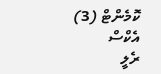ކޮމެންޓް (3)
އެކްސް
ރެލީ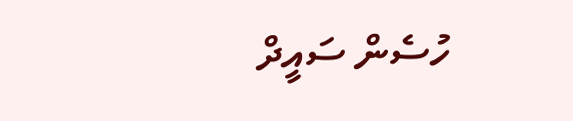ހުސެން ސައީދް